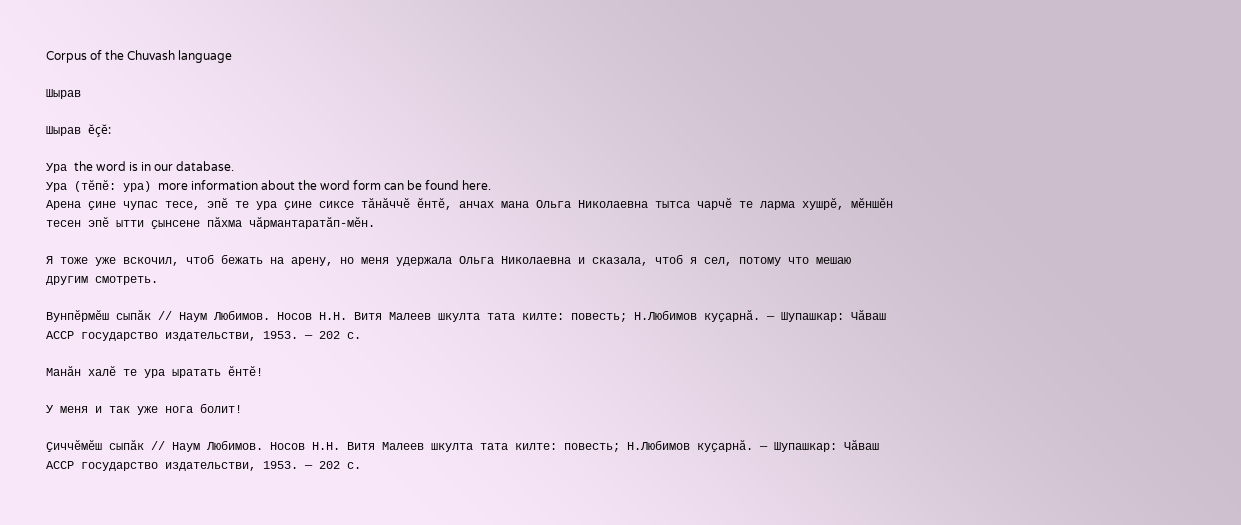Corpus of the Chuvash language

Шырав

Шырав ĕçĕ:

Ура the word is in our database.
Ура (тĕпĕ: ура) more information about the word form can be found here.
Арена ҫине чупас тесе, эпӗ те ура ҫине сиксе тӑнӑччӗ ӗнтӗ, анчах мана Ольга Николаевна тытса чарчӗ те ларма хушрӗ, мӗншӗн тесен эпӗ ытти ҫынсене пӑхма чӑрмантаратӑп-мӗн.

Я тоже уже вскочил, чтоб бежать на арену, но меня удержала Ольга Николаевна и сказала, чтоб я сел, потому что мешаю другим смотреть.

Вунпӗрмӗш сыпӑк // Наум Любимов. Носов Н.Н. Витя Малеев шкулта тата килте: повесть; Н.Любимов куҫарнӑ. — Шупашкар: Чӑваш АССР государство издательстви, 1953. — 202 с.

Манӑн халӗ те ура ыратать ӗнтӗ!

У меня и так уже нога болит!

Ҫиччӗмӗш сыпӑк // Наум Любимов. Носов Н.Н. Витя Малеев шкулта тата килте: повесть; Н.Любимов куҫарнӑ. — Шупашкар: Чӑваш АССР государство издательстви, 1953. — 202 с.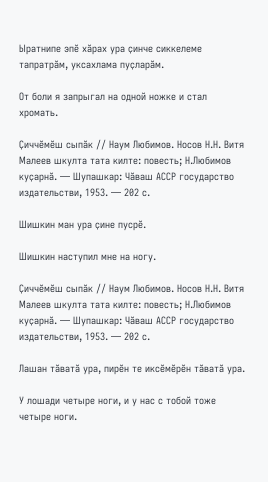Ыратнипе эпӗ хӑрах ура ҫинче сиккелеме тапратрӑм, уксахлама пуҫларӑм.

От боли я запрыгал на одной ножке и стал хромать.

Ҫиччӗмӗш сыпӑк // Наум Любимов. Носов Н.Н. Витя Малеев шкулта тата килте: повесть; Н.Любимов куҫарнӑ. — Шупашкар: Чӑваш АССР государство издательстви, 1953. — 202 с.

Шишкин ман ура ҫине пусрӗ.

Шишкин наступил мне на ногу.

Ҫиччӗмӗш сыпӑк // Наум Любимов. Носов Н.Н. Витя Малеев шкулта тата килте: повесть; Н.Любимов куҫарнӑ. — Шупашкар: Чӑваш АССР государство издательстви, 1953. — 202 с.

Лашан тӑватӑ ура, пирӗн те иксӗмӗрӗн тӑватӑ ура.

У лошади четыре ноги, и у нас с тобой тоже четыре ноги.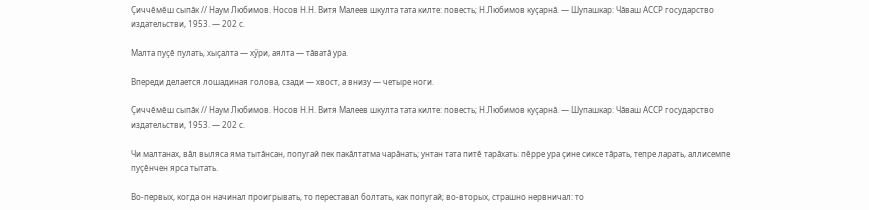Ҫиччӗмӗш сыпӑк // Наум Любимов. Носов Н.Н. Витя Малеев шкулта тата килте: повесть; Н.Любимов куҫарнӑ. — Шупашкар: Чӑваш АССР государство издательстви, 1953. — 202 с.

Малта пуҫӗ пулать, хыҫалта — хӳри, аялта — тӑватӑ ура.

Впереди делается лошадиная голова, сзади — хвост, а внизу — четыре ноги.

Ҫиччӗмӗш сыпӑк // Наум Любимов. Носов Н.Н. Витя Малеев шкулта тата килте: повесть; Н.Любимов куҫарнӑ. — Шупашкар: Чӑваш АССР государство издательстви, 1953. — 202 с.

Чи малтанах, вӑл выляса яма тытӑнсан, попугай пек пакӑлтатма чарӑнать; унтан тата питӗ тарӑхать: пӗрре ура ҫине сиксе тӑрать, тепре ларать, аллисемпе пуҫӗнчен ярса тытать.

Во-первых, когда он начинал проигрывать, то переставал болтать, как попугай; во-вторых, страшно нервничал: то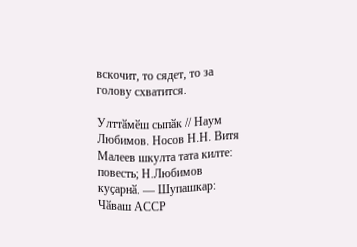вскочит, то сядет, то за голову схватится.

Улттӑмӗш сыпӑк // Наум Любимов. Носов Н.Н. Витя Малеев шкулта тата килте: повесть; Н.Любимов куҫарнӑ. — Шупашкар: Чӑваш АССР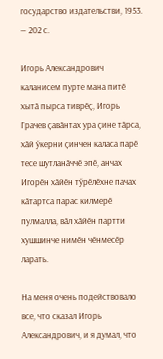государство издательстви, 1953. — 202 с.

Игорь Александрович каланисем пурте мана питӗ хытӑ пырса тиврӗҫ, Игорь Грачев ҫавӑнтах ура ҫине тӑрса, хӑй ӳкерни ҫинчен каласа парӗ тесе шутланӑччӗ эпӗ, анчах Игорӗн хӑйӗн тӳрӗлӗхне пачах кӑтартса парас килмерӗ пулмалла, вӑл хӑйӗн партти хушшинче нимӗн чӗнмесӗр ларать.

На меня очень подействовало все, что сказал Игорь Александрович, и я думал, что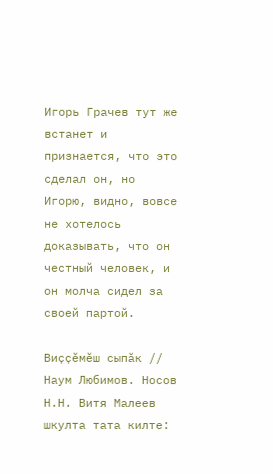Игорь Грачев тут же встанет и признается, что это сделал он, но Игорю, видно, вовсе не хотелось доказывать, что он честный человек, и он молча сидел за своей партой.

Виҫҫӗмӗш сыпӑк // Наум Любимов. Носов Н.Н. Витя Малеев шкулта тата килте: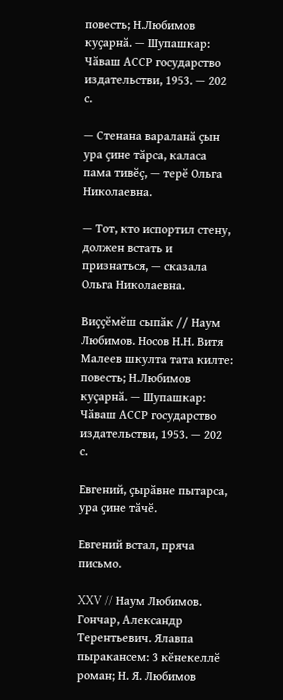повесть; Н.Любимов куҫарнӑ. — Шупашкар: Чӑваш АССР государство издательстви, 1953. — 202 с.

— Стенана вараланӑ ҫын ура ҫине тӑрса, каласа пама тивӗҫ, — терӗ Ольга Николаевна.

— Тот, кто испортил стену, должен встать и признаться, — сказала Ольга Николаевна.

Виҫҫӗмӗш сыпӑк // Наум Любимов. Носов Н.Н. Витя Малеев шкулта тата килте: повесть; Н.Любимов куҫарнӑ. — Шупашкар: Чӑваш АССР государство издательстви, 1953. — 202 с.

Евгений, ҫырӑвне пытарса, ура ҫине тӑчӗ.

Евгений встал, пряча письмо.

XXV // Наум Любимов. Гончар, Александр Терентьевич. Ялавпа пыракансем: 3 кӗнекеллӗ роман; Н. Я. Любимов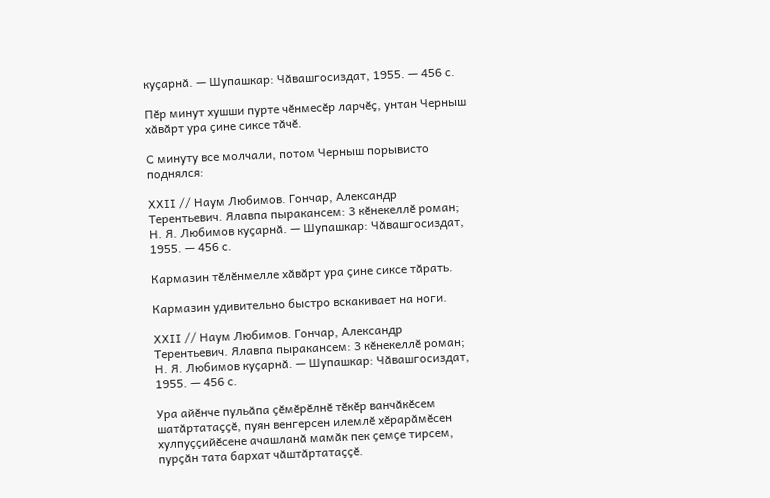куҫарнӑ. — Шупашкар: Чӑвашгосиздат, 1955. — 456 с.

Пӗр минут хушши пурте чӗнмесӗр ларчӗҫ, унтан Черныш хӑвӑрт ура ҫине сиксе тӑчӗ.

С минуту все молчали, потом Черныш порывисто поднялся:

XXII // Наум Любимов. Гончар, Александр Терентьевич. Ялавпа пыракансем: 3 кӗнекеллӗ роман; Н. Я. Любимов куҫарнӑ. — Шупашкар: Чӑвашгосиздат, 1955. — 456 с.

Кармазин тӗлӗнмелле хӑвӑрт ура ҫине сиксе тӑрать.

Кармазин удивительно быстро вскакивает на ноги.

XXII // Наум Любимов. Гончар, Александр Терентьевич. Ялавпа пыракансем: 3 кӗнекеллӗ роман; Н. Я. Любимов куҫарнӑ. — Шупашкар: Чӑвашгосиздат, 1955. — 456 с.

Ура айӗнче пульӑпа ҫӗмӗрӗлнӗ тӗкӗр ванчӑкӗсем шатӑртатаҫҫӗ, пуян венгерсен илемлӗ хӗрарӑмӗсен хулпуҫҫийӗсене ачашланӑ мамӑк пек ҫемҫе тирсем, пурҫӑн тата бархат чӑштӑртатаҫҫӗ.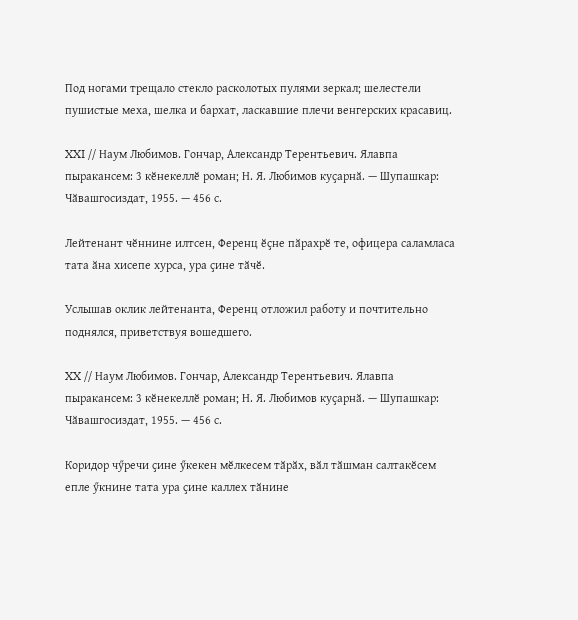Под ногами трещало стекло расколотых пулями зеркал; шелестели пушистые меха, шелка и бархат, ласкавшие плечи венгерских красавиц.

XXI // Наум Любимов. Гончар, Александр Терентьевич. Ялавпа пыракансем: 3 кӗнекеллӗ роман; Н. Я. Любимов куҫарнӑ. — Шупашкар: Чӑвашгосиздат, 1955. — 456 с.

Лейтенант чӗннине илтсен, Ференц ӗҫне пӑрахрӗ те, офицера саламласа тата ӑна хисепе хурса, ура ҫине тӑчӗ.

Услышав оклик лейтенанта, Ференц отложил работу и почтительно поднялся, приветствуя вошедшего.

XX // Наум Любимов. Гончар, Александр Терентьевич. Ялавпа пыракансем: 3 кӗнекеллӗ роман; Н. Я. Любимов куҫарнӑ. — Шупашкар: Чӑвашгосиздат, 1955. — 456 с.

Коридор чӳречи ҫине ӳкекен мӗлкесем тӑрӑх, вӑл тӑшман салтакӗсем епле ӳкнине тата ура ҫине каллех тӑнине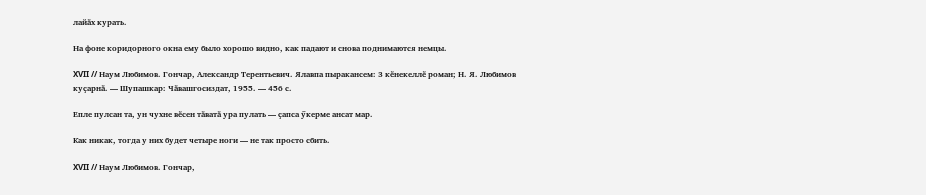лайӑх курать.

На фоне коридорного окна ему было хорошо видно, как падают и снова поднимаются немцы.

XVII // Наум Любимов. Гончар, Александр Терентьевич. Ялавпа пыракансем: 3 кӗнекеллӗ роман; Н. Я. Любимов куҫарнӑ. — Шупашкар: Чӑвашгосиздат, 1955. — 456 с.

Епле пулсан та, ун чухне вӗсен тӑватӑ ура пулать — ҫапса ӳкерме ансат мар.

Как никак, тогда у них будет четыре ноги — не так просто сбить.

XVII // Наум Любимов. Гончар,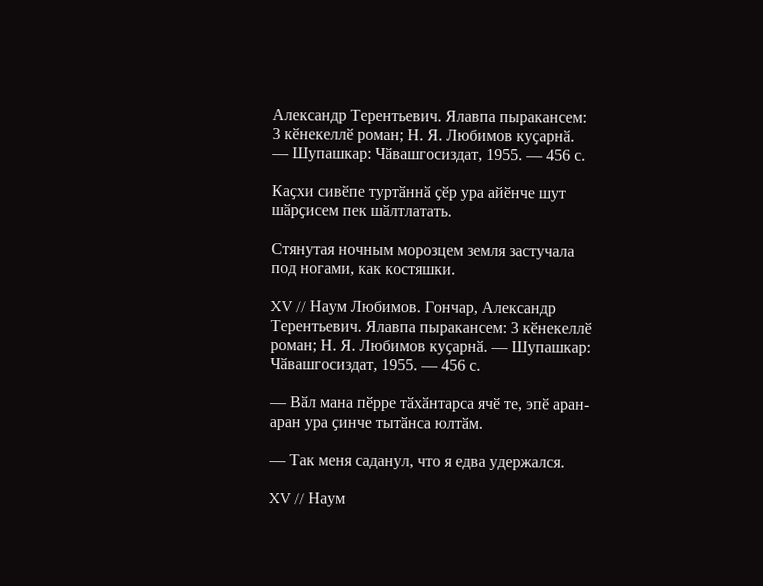Александр Терентьевич. Ялавпа пыракансем: 3 кӗнекеллӗ роман; Н. Я. Любимов куҫарнӑ. — Шупашкар: Чӑвашгосиздат, 1955. — 456 с.

Каҫхи сивӗпе туртӑннӑ ҫӗр ура айӗнче шут шӑрҫисем пек шӑлтлатать.

Стянутая ночным морозцем земля застучала под ногами, как костяшки.

XV // Наум Любимов. Гончар, Александр Терентьевич. Ялавпа пыракансем: 3 кӗнекеллӗ роман; Н. Я. Любимов куҫарнӑ. — Шупашкар: Чӑвашгосиздат, 1955. — 456 с.

— Вӑл мана пӗрре тӑхӑнтарса ячӗ те, эпӗ аран-аран ура ҫинче тытӑнса юлтӑм.

— Так меня саданул, что я едва удержался.

XV // Наум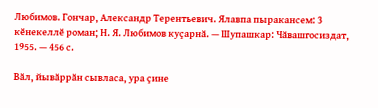Любимов. Гончар, Александр Терентьевич. Ялавпа пыракансем: 3 кӗнекеллӗ роман; Н. Я. Любимов куҫарнӑ. — Шупашкар: Чӑвашгосиздат, 1955. — 456 с.

Вӑл, йывӑррӑн сывласа, ура ҫине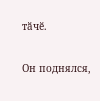тӑчӗ.

Он поднялся,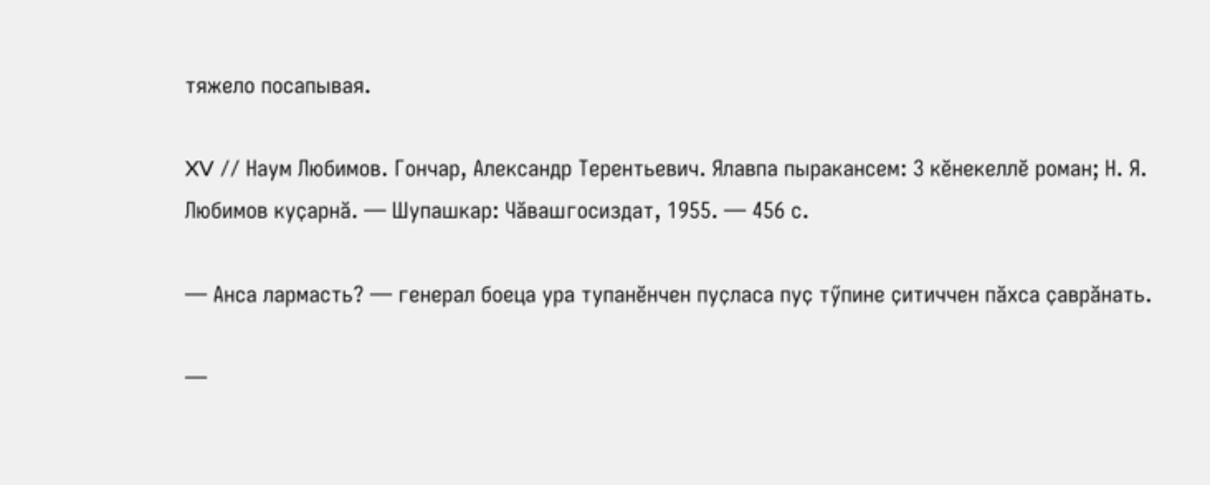тяжело посапывая.

XV // Наум Любимов. Гончар, Александр Терентьевич. Ялавпа пыракансем: 3 кӗнекеллӗ роман; Н. Я. Любимов куҫарнӑ. — Шупашкар: Чӑвашгосиздат, 1955. — 456 с.

— Анса лармасть? — генерал боеца ура тупанӗнчен пуҫласа пуҫ тӳпине ҫитиччен пӑхса ҫаврӑнать.

—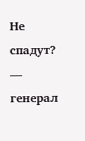Не спадут? — генерал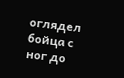оглядел бойца с ног до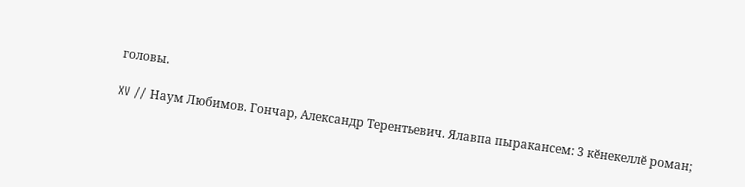головы.

XV // Наум Любимов. Гончар, Александр Терентьевич. Ялавпа пыракансем: 3 кӗнекеллӗ роман;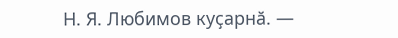Н. Я. Любимов куҫарнӑ. —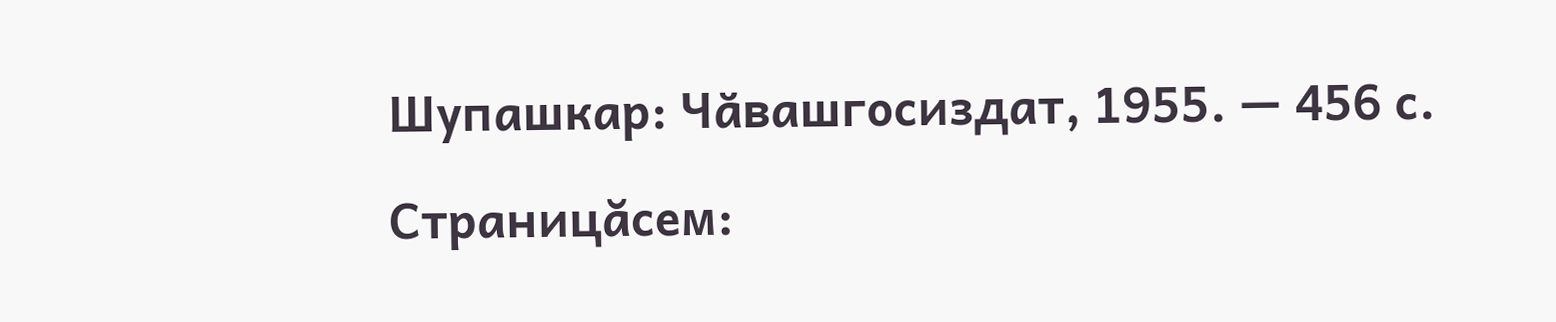Шупашкар: Чӑвашгосиздат, 1955. — 456 с.

Страницăсем: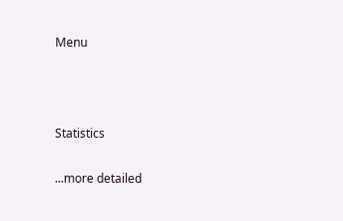Menu



Statistics

...more detailed